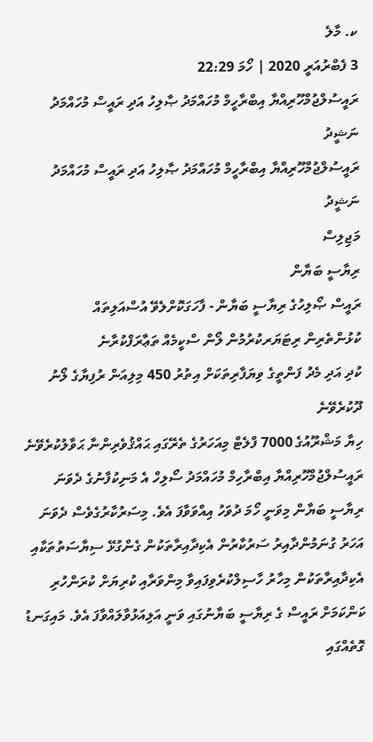ކ. މާލެ
3 ފެބްރުއަރީ 2020 | ހޯމަ 22:29
ރައީސުލްޖުމްހޫރިއްޔާ އިބްރާހީމް މުހައްމަދު ޞާލިހު އަދި ރައީސް މުހައްމަދު ނަޝީދު
ރައީސުލްޖުމްހޫރިއްޔާ އިބްރާހީމް މުހައްމަދު ޞާލިހު އަދި ރައީސް މުހައްމަދު ނަޝީދު
މަޖިލިސް
ރިޔާސީ ބަޔާން
ރައީސް ޞޯލިހުގެ ރިޔާސީ ބަޔާން - ފާހަގަކޮށްލެވޭ އުސްއަލިތައް
ކުޅުންތެރިން ރިޓަޔަރކުރުމުން ލޯން ސްކީމެއް ތަޢާރަފްކުރާނެ
ކުދި އަދި މެދު ފަންތީގެ ވިޔަފާރިތަކަށް އިތުރު 450 މިލިއަން ރުފިޔާގެ ލޯނު ދޫކުރެވޭނެ
ހިޔާ މަޝްރޫއުގެ 7000 ފްލެޓް މިއަހަރުގެ ތެރޭގައި ޙައްޤުވެރިންނާ ޙަވާލުކުރެވޭނެ
ރައީސުލްޖުމްހޫރިއްޔާ އިބްރާހިމް މުހައްމަދު ސޯލިހް އެ މަނިކުފާނުގެ ދެވަނަ ރިޔާސީ ބަޔާން މިވަނީ ހޯމަ ދުވަހު އިއްވަވާފަ އެވެ. މިސަރުކާރުގެވެސް ދެވަނަ އަހަރު ގުނަމުންދާއިރު ސަރުކާރުން އެކިދާއިރާތަކުން ގެންގުޅޭ ސިޔާސަތުތަކާއި އެކިދާއިރާތަކުން މިހާރު ހާސިލްކުރެވިފައިވާ މިންވަރާއި ކުރިޔަށް ކުރަންހުރި ކަންކަމަށް ރައީސް ގެ ރިޔާސީ ބަޔާނުގައި ވަނީ އަލިއަޅުވާލައްވާފަ އެވެ. މައިގަނޑު ގޮތެއްގައި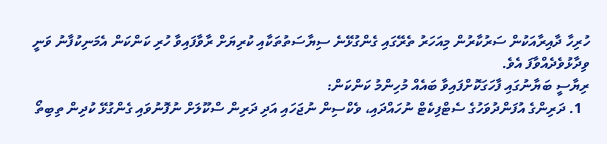ހުރިހާ ދާއިރާއަކުން ސަރުކާރުން މިއަހަރު ތެރޭގައި ގެންގުޅޭނެ ސިޔާސަތުތަކާއި ކުރިޔަށް ރާވާފައިވާ ހުރި ކަންކަން އެމަނިކުފާނު ވަނީ ވިދާޅުވެދެއްވާފަ އެވެ.
ރިޔާސީ ބަޔާނުގައި ފާހަގަކޮށްފައިވާ ބައެއް މުހިންމު ކަންކަން:
  1. ދަރިންގެ އުފަންދުވަހުގެ ސެޓްފިކެޓް ނުހައްދައި، ވެކްސިން ނުޖަހައި އަދި ދަރިން ސްކޫލަށް ނުފޮނުވައި ގެންގުޅޭ ކުދިން ތިބިތޯ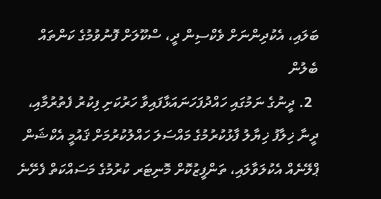ބަލައި، އެކުދިންނަށް ވެކްސިން ދީ، ސްކޫލަށް ފޮނުވުމުގެ ކަންތައް ބެލުން
  2. ދީނުގެ ނަމުގައި ހައްދުފަހަނައަޅާފައިވާ ހަރުކަށި ފިކުރު ފެތުރުމާއި، ދީނާ ޚިލާފު ޚިޔާލު ފާޅުކުރުމުގެ މައްސަލަ ހައްލުކުރުމަށް ޤައުމީ އެކްޝަން ޕްލޭނެއް އެކުލަވާލައި، ތަންފީޒުކޮށް މޮނިޓަރ ކުރުމުގެ މަސައްކަތް ފެށޭނެ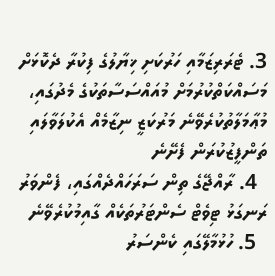3. ޓެރަރިޒަމާއި ހަރުކަށި ޚިޔާލުގެ ފިކުރާ ދެކޮޅަށް މަސައްކަތްކުރުމަށް މުއައްސަސާތަކުގެ މެދުގައި، މުޢާމަލާތުކުރެވޭނެ މަރުކަޒީ ނިޒާމެއް އެކުލަވާލައި ތަންފީޒުކުރަން ފެށޭނެ
  4. ރާއްޖޭގެ ތިން ސަރަހައްދެއްގައި، ފެންވަރު ރަނގަޅު ޓިވެޓް ސެންޓަރުތަކެއް ގާއިމުކުރެވޭނެ
  5. ހުޅުމާލޭގައި ކެންސަރު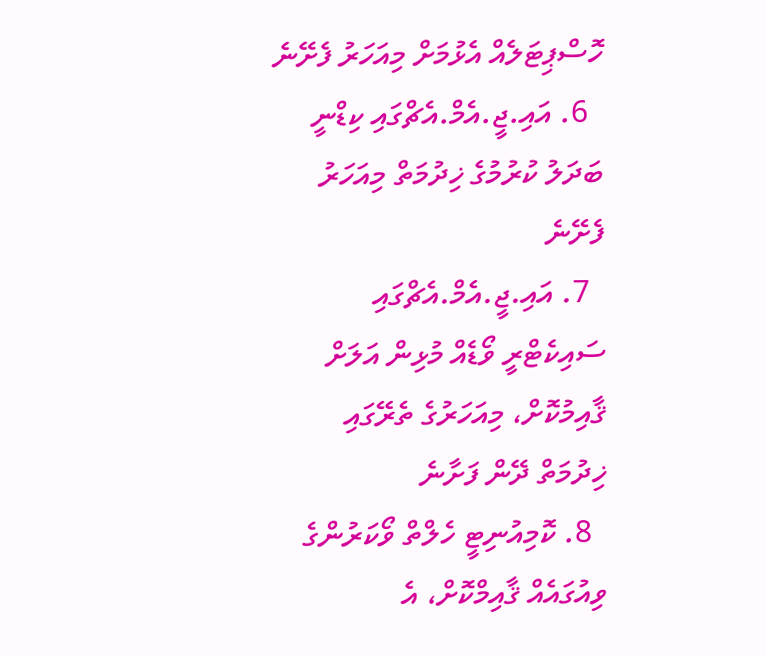ހޮސްޕިޓަލެއް އެޅުމަށް މިއަހަރު ފެށޭނެ
  6. އައި.ޖީ.އެމް.އެޗްގައި ކިޑްނީ ބަދަލު ކުރުމުގެ ޚިދުމަތް މިއަހަރު ފެށޭނެ
  7. އައި.ޖީ.އެމް.އެޗްގައި ސައިކެޓްރީ ވޯޑެއް މުޅިން އަލަށް ޤާއިމުކޮށް، މިއަހަރުގެ ތެރޭގައި ޚިދުމަތް ދޭން ފަށާނެ
  8. ކޮމިއުނިޓީ ހެލްތް ވޯކަރުންގެ ވިއުގައެއް ޤާއިމްކޮށް، އެ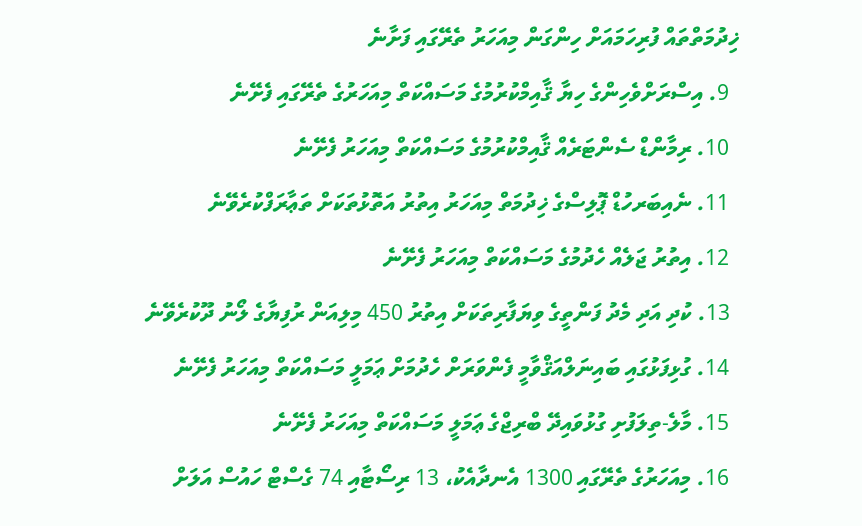ޚިދުމަތްތައް ފުރިހަމައަށް ހިންގަން މިއަހަރު ތެރޭގައި ފަށާނެ
  9. އިސްރަށްވެހިންގެ ހިޔާ ޤާއިމްކުރުމުގެ މަސައްކަތް މިއަހަރުގެ ތެރޭގައި ފެށޭނެ
  10. ރިމާންޑް ސެންޓަރެއް ޤާއިމްކުރުމުގެ މަސައްކަތް މިއަހަރު ފެށޭނެ
  11. ނެއިބަރހުޑް ޕޮލިސްގެ ޚިދުމަތް މިއަހަރު އިތުރު އަތޮޅުތަކަށް ތަޢާރަފްކުރެވޭނެ
  12. އިތުރު ޖަލެއް ހެދުމުގެ މަސައްކަތް މިއަހަރު ފެށޭނެ
  13. ކުދި އަދި މެދު ފަންތީގެ ވިޔަފާރިތަކަށް އިތުރު 450 މިލިއަން ރުފިޔާގެ ލޯނު ދޫކުރެވޭނެ
  14. ގުޅިފަޅުގައި ބައިނަލްއަޤްވާމީ ފެންވަރަށް ހެދުމަށް ޢަމަލީ މަސައްކަތް މިއަހަރު ފެށޭނެ
  15. މާލެ-ތިލަފުށި ގުޅުވައިދޭ ބްރިޖްގެ ޢަމަލީ މަސައްކަތް މިއަހަރު ފެށޭނެ
  16. މިއަހަރުގެ ތެރޭގައި 1300 އެނދާއެކު، 13 ރިސޯޓާއި 74 ގެސްޓް ހައުސް އަލަށް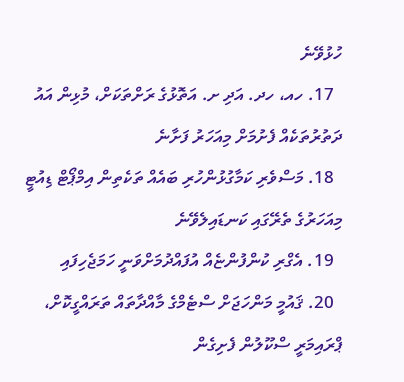ހުޅުވޭނެ
  17. ހއ، ހދ. އަދި ށ. އަތޮޅުގެ ރަށްތަކަށް، މުޅިން އައު ދަތުރުތަކެއް ފެށުމަށް މިއަހަރު ފަށާނެ
  18. މަސްވެރި ކަމާގުޅުންހުރި ބައެއް ތަކެތިން އިމްޕޯޓް ޑިއުޓީ މިއަހަރުގެ ތެރޭގައި ކަނޑައިލެވޭނެ
  19. އެގްރި ކުންފުންޏެއް އުފައްދުމަށްވަނީ ހަމަޖެހިފައި
  20. ޤައުމީ މަންހަޖަށް ސްޓެމްގެ މާއްދާތައް ތަރައްގީކޮށް، ޕްރައިމަރީ ސްކޫލުން ފެށިގެން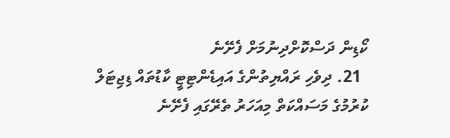ކޯޑިން ދަސްކޮށްދިނުމަށް ފެށޭނެ
  21. ދިވެހި ރައްޔިތުންގެ އައިޑެންޓިޓީ ކާޑުތައް ޑިޖިޓަލް ކުރުމުގެ މަސައްކަތް މިއަހަރު ތެރޭގައި ފެށޭނެ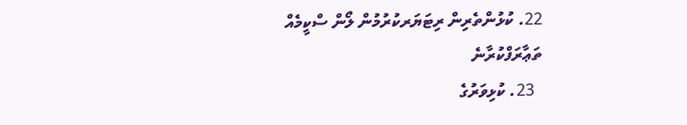22. ކުޅުންތެރިން ރިޓަޔަރކުރުމުން ލޯން ސްކީމެއް ތަޢާރަފްކުރާނެ
  23. ކުޅިވަރުގެ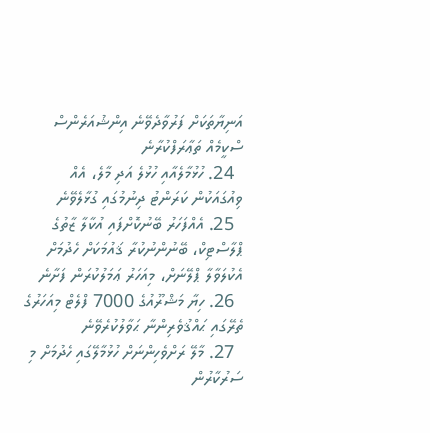އަނިޔާތަކަށް ފަރުވާދެވޭނެ އިންޝުއަރެންސް ސްކީމެއް ތަޢާރަފްކުރާނެ
  24. ހުޅުމާލެއާއި ހުޅުލެ އަދި މާލެ، އެއް ވިއުގައަކުން ކަރަންޓު ދިނުމުގައި ގުޅާލެވޭނެ
  25. އެއްފަހަރު ބޭނުކޮށްފައި އުކާލާ ޒާތުގެ ޕްލާސްޓިކް، ބޭނުންނުކުރާ ޤައުމަކަށް ހެދުމަށް އެކުލަވާލާ ޕްލޭނަށް، މިއަހަރު ޢަމަލުކުރަން ފަށާނެ
  26. ހިޔާ މަޝްރޫއުގެ 7000 ފްލެޓް މިއަހަރުގެ ތެރޭގައި ޙައްޤުވެރިންނާ ޙަވާލުކުރެވޭނެ
  27. މާލޭ ރަށްވެހިންނަށް ހުޅުމާލޭގައި ހެދުމަށް މި ސަރުކާރުން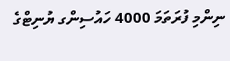ނިންމި ފުރަތަމަ 4000 ހައުސިންގ ޔުނިޓްގެ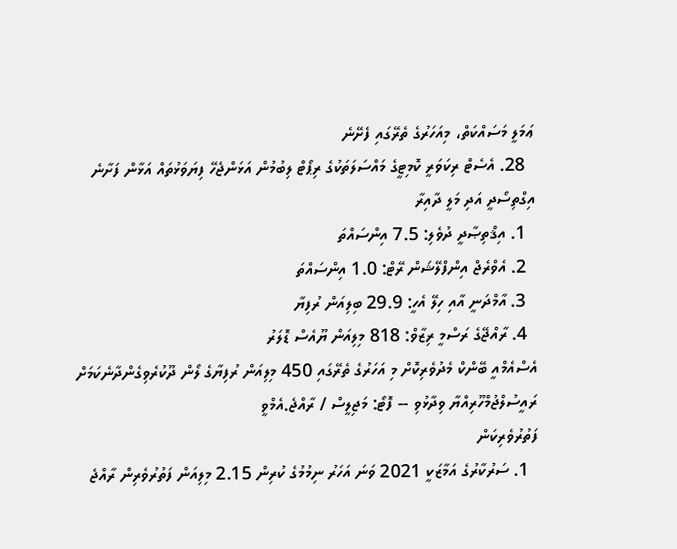ޢަމަލީ މަސައްކަތް، މިއަހަރުގެ ތެރޭގައި ފެށޭނެ
  28. އެސެޓް ރިކަވަރީ ކޮމިޓީގެ މައްސަލަތަކުގެ ރިޕޯޓް ލިބުމުން އަޅަންޖެހޭ ފިޔަވަޅުތައް އަޅާން ފަށާނެ
އިގްތިސޯދީ އަދި މަލީ ދާއިރާ
  1. އިޤްތިޞާދީ ދުވެލި: 7.5 އިންސައްތަ
  2. އެވްރެޖް އިންފްލޭޝަން ރޭޓް: 1.0 އިންސައްތަ
  3. އާމްދަނީ އާއި ހިލޭ އެހީ: 29.9 ބިލިއަން ރުފިޔާ
  4. ރާއްޖޭގެ ރަސްމީ ރިޒާވް: 818 މިލިއަން ޔޫއެސް ޑޮލަރު
އެސްއެމްއީ ބޭންކް މެދުވެރިކޮށް މި އަހަރުގެ ތެރޭގައި 450 މިލިއަން ރުފިޔާގެ ލޯން ދޫކުރެވިގެންދާނެކަމަށް ރައީސުލްޖުމްހޫރިއްޔާ ވިދާޅުވި -- ފޮޓޯ: މަޖިލީސް / ރާއްޖެ.އެމްވީ
ފަތުރުވެރިކަން
  1. ސަރުކާރުގެ އަމާޒަކީ 2021 ވަނަ އަހަރު ނިމުމުގެ ކުރިން 2.15 މިލިއަން ފަތުރުވެރިން ރާއްޖެ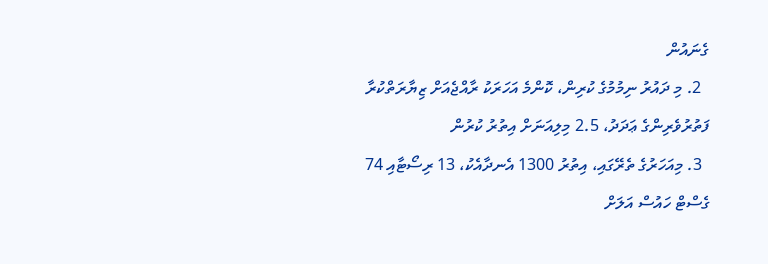ގެނައުން
  2. މި ދައުރު ނިމުމުގެ ކުރިން، ކޮންމެ އަހަރަކު ރާއްޖެއަށް ޒިޔާރަތްކުރާ ފަތުރުވެރިންގެ ޢަދަދު، 2.5 މިލިއަނަށް އިތުރު ކުރުން
  3. މިއަހަރުގެ ތެރޭގައި، އިތުރު 1300 އެނދާއެކު، 13 ރިސޯޓާއި 74 ގެސްޓް ހައުސް އަލަށް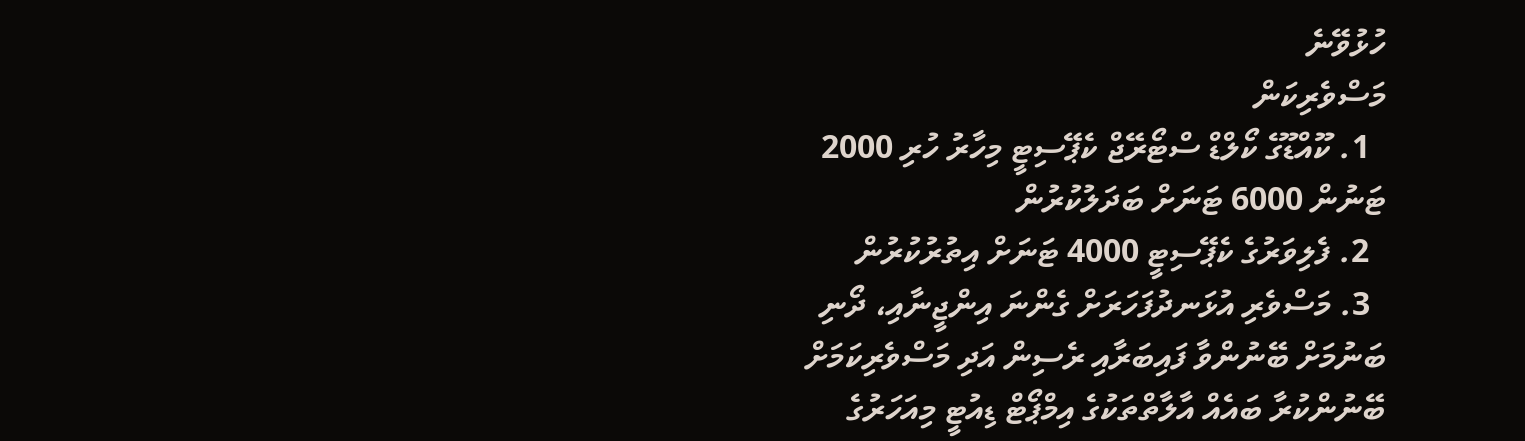ހުޅުވޭނެ
މަސްވެރިކަން
  1. ކޫއްޑޫގެ ކޯލްޑް ސްޓޯރޭޖް ކެޕޭސިޓީ މިހާރު ހުރި 2000 ޓަނުން 6000 ޓަނަށް ބަދަލުކުރުން
  2. ފެލިވަރުގެ ކެޕޭސިޓީ 4000 ޓަނަށް އިތުރުކުރުން
  3. މަސްވެރި އުޅަނދުފަހަރަށް ގެންނަ އިންޖީނާއި، ދޯނި ބަނުމަށް ބޭނުންވާ ފައިބަރާއި ރެސިން އަދި މަސްވެރިކަމަށް ބޭނުންކުރާ ބައެއް އާލާތްތަކުގެ އިމްޕޯޓް ޑިއުޓީ މިއަހަރުގެ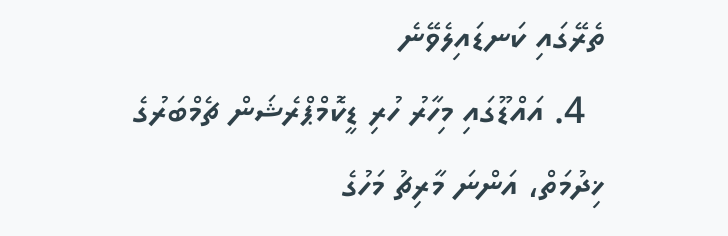ތެރޭގައި ކަނޑައިލެވޭނެ
  4. އައްޑޫގައި މިހާރު ހުރި ޑީކޮމްޕްރެޝަން ޗެމްބަރުގެ ޚިދުމަތް، އަންނަ މާރިޗު މަހުގެ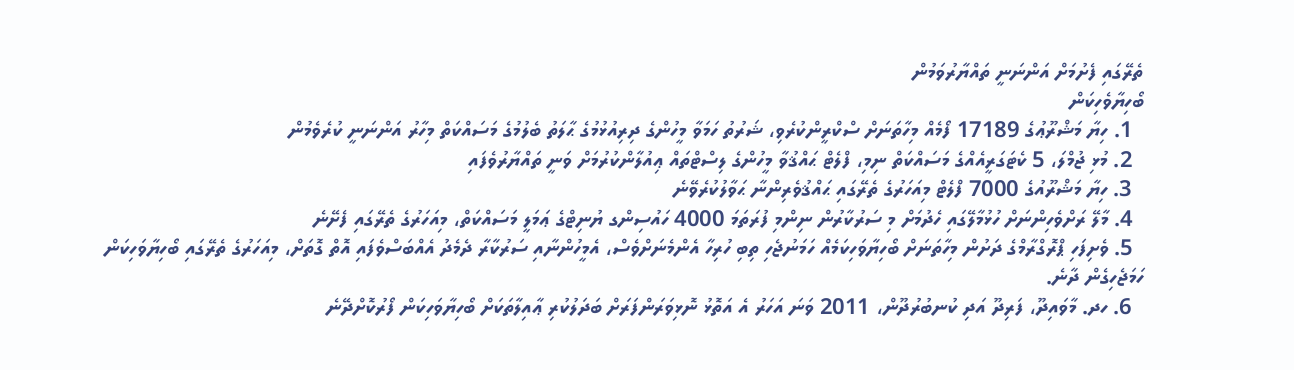ތެރޭގައި ފެށުމަށް އަންނަނީ ތައްޔާރުވަމުން
ބޯހިޔާވެހިކަން
  1. ހިޔާ މަޝްރޫޢުގެ 17189 ފޯމެއް މިހާތަނަށް ސްކްރީންކުރެވި، ޝަރުތު ހަމަވާ މީހުންގެ ދިރިއުޅުމުގެ ޙާލަތު ބެލުމުގެ މަސައްކަތް މިހާރު އަންނަނީ ކުރެވެމުން
  2. މުޅި ޖުމްލަ، 5 ކެޓަގަރީއެއްގެ މަސައްކަތް ނިމި، ފްލެޓް ޙައްޤުވާ މީހުންގެ ލިސްޓްތައް ޢިއުލާންކުރުމަށް ވަނީ ތައްޔާރުވެފައި
  3. ހިޔާ މަޝްރޫއުގެ 7000 ފްލެޓް މިއަހަރުގެ ތެރޭގައި ޙައްޤުވެރިންނާ ޙަވާލުކުރެވޭނެ
  4. މާލޭ ރަށްވެހިންނަށް ހުޅުމާލޭގައި ހެދުމަށް މި ސަރުކާރުން ނިންމި ފުރަތަމަ 4000 ހައުސިންގ ޔުނިޓްގެ ޢަމަލީ މަސައްކަތް، މިއަހަރުގެ ތެރޭގައި ފެށޭނެ
  5. ވެށިފަހި ޕްރޮގްރާމްގެ ދަށުން މިހާތަނަށް ބޯހިޔާވަހިކަމެއް ހަމަނުޖެހި ތިބި ހުރިހާ އެންމެނަށްވެސް، އެމީހުންނާއި ސަރުކާރާ ދެމެދު އެއްބަސްވެފައި އޮތް ގޮތަށް، މިއަހަރުގެ ތެރޭގައި ބޯހިޔާވަހިކަން ހަމަޖެހިގެން ދާނެ.
  6. ހދ. މާވައިދޫ، ފަރިދޫ އަދި ކުނބުރުދޫން، 2011 ވަނަ އަހަރު އެ އަތޮޅު ނޮޅިވަރަންފަރަށް ބަދަލުކުރި ޢާއިލާތަކަށް ބޯހިޔާވަހިކަން ފޯރުކޮށްދޭނެ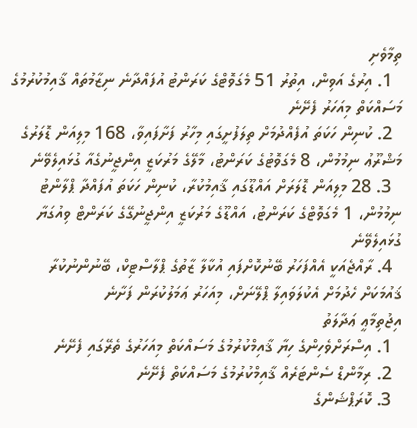ތިމާވެށި
  1. އިރުގެ އަވިން، އިތުރު 51 މެގަވޮޓްގެ ކަރަންޓު އުފައްދާނެ ނިޒާމުތައް ޤާއިމުކުރުމުގެ މަސައްކަތް މިއަހަރު ފެށޭނެ
  2. ކުނިން ހަކަތަ އުފެއްދުމަށް ތިލަފުށީގައި މިހާރު ފަށާފައިވާ، 168 މިލިއަން ޑޮލަރުގެ މަޝްރޫޢު ނިމުމުން، 8 މެގަވޮޓުގެ ކަރަންޓު، މާލޭގެ މަރުކަޒީ އިންޖީނުގެއާ ގުޅައިލެވޭނެ
  3. 28 މިލިއަން ޑޮލަރަށް އައްޑޫގައި ޤާއިމުކުރާ، ކުނިން ހަކަތަ އުފައްދާ ޕްލާންޓު ނިމުމުން، 1 މެގަވޮޓްގެ ކަރަންޓު، އައްޑޫގެ މަރުކަޒީ އިންޖީނުގޭގެ ކަރަންޓް ވިއުގަޔާ ގުޅައިލެވޭނެ
  4. ރާއްޖެއަކީ އެއްފަހަރު ބޭނުކޮށްފައި އުކާލާ ޒާތުގެ ޕްލާސްޓިކް، ބޭނުންނުކުރާ ޤައުމަކަށް ހެދުމަށް އެކުލަވައިލާ ޕްލޭނަށް، މިއަހަރު ޢަމަލުކުރަން ފަށާނެ
އިޖުތިމާޢީ ޢަދާލަތު
  1. އިސްރަށްވެހިންގެ ހިޔާ ޤާއިމްކުރުމުގެ މަސައްކަތް މިއަހަރުގެ ތެރޭގައި ފެށޭނެ
  2. ރިމާންޑް ސެންޓަރެއް ޤާއިމްކުރުމުގެ މަސައްކަތް ފެށޭނެ
  3. ކޮރަޕްޝަންގެ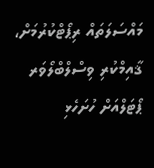މައްސަލަތައް ރިޕޯޓްކުރުމަށް، ޤާއިމްކުރި ވިސްލްބްލޯވަރ ޕޯޓަލްއަށް ހުށަހެޅި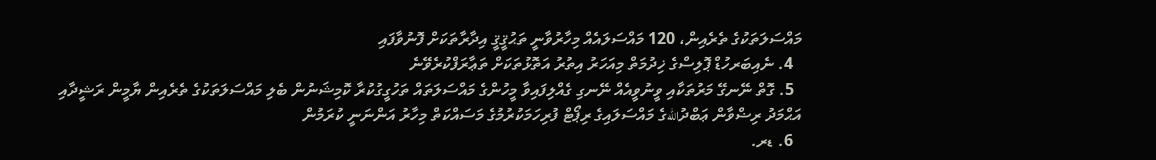މައްސަލަތަކުގެ ތެރެއިން، 120 މައްސަލައެއް މިހާރުވާނީ ތަޙުޤީޤީ އިދާރާތަކަށް ފޮނުވާފައި
  4. ނެއިބަރހުޑް ޕޮލިސްގެ ޚިދުމަތް މިއަހަރު އިތުރު އަތޮޅުތަކަށް ތަޢާރަފްކުރެވޭނެ
  5. ގޮތް ނޭނގޭ މަރުތަކާއި ވީނުވީއެއް ނޭނގި ގެއްލިފައިވާ މީހުންގެ މައްސަލަތައް ތަހުގީގުކުރާ ކޮމިޝަނުން ބެލި މައްސަލަތަކުގެ ތެރެއިން ޔާމީން ރަޝީދާއި އަޙްމަދު ރިޟްވާން ޢަބްދުاللهގެ މައްސަލައިގެ ރިޕޯޓް ފުރިހަމަކުރުމުގެ މަސައްކަތް މިހާރު އަންނަނީ ކުރަމުން
  6. ޑރ.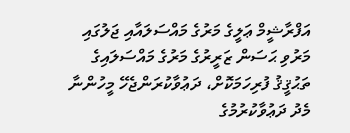އަފްރާޝީމް ޢަލީގެ މަރުގެ މައްސަލައާއި ޖަލުގައި މަރުވި ޙަސަން ޒަރީރުގެ މަރުގެ މައްސަލައިގެ ތަޙުޤީޤު ފުރިހަމަކޮށް، ދަޢުވާކުރަންޖެހޭ މީހުންނާ މެދު ދަޢުވާކުރުމުގެ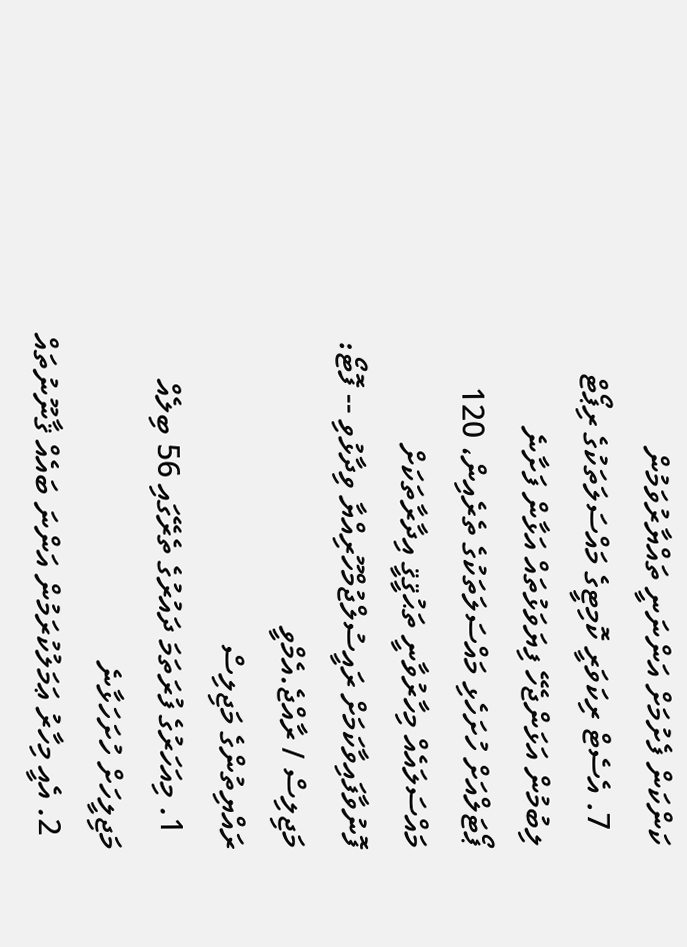ކަންކަން ފެށުމަށް އަންނަނީ ތައްޔާރުވަމުން
  7. އެސެޓް ރިކަވަރީ ކޮމިޓީގެ މައްސަލަތަކުގެ ރިޕޯޓް ލިބުމުން އަޅަންޖެހޭ ފިޔަވަޅުތައް އަޅާން ފަށާނެ
ޕޯޓަލްއަށް ހުށަހެޅި މައްސަލަތަކުގެ ތެރެއިން، 120 މައްސަލައެއް މިހާރުވާނީ ތަޙުޤީޤީ އިދާރާތަކަށް ފޮނުވާފައިވާކަމަށް ރައީސުލްޖުމްހޫރިއްޔާ ވިދާޅުވި -- ފޮޓޯ: މަޖިލިސް / ރާއްޖެ.އެމްވީ
ރައްޔިތުންގެ މަޖިލިސް
  1. މިއަހަރުގެ ފުރަތަމަ ދައުރުގެ ތެރޭގައި 56 ބިލެއް މަޖިލީހަށް ހުށަހަޅާނެ
  2. އެއީ މިހާރު ޢަމަލުކުރަމުން އަންނަ ބައެއް ޤާނޫނުތައް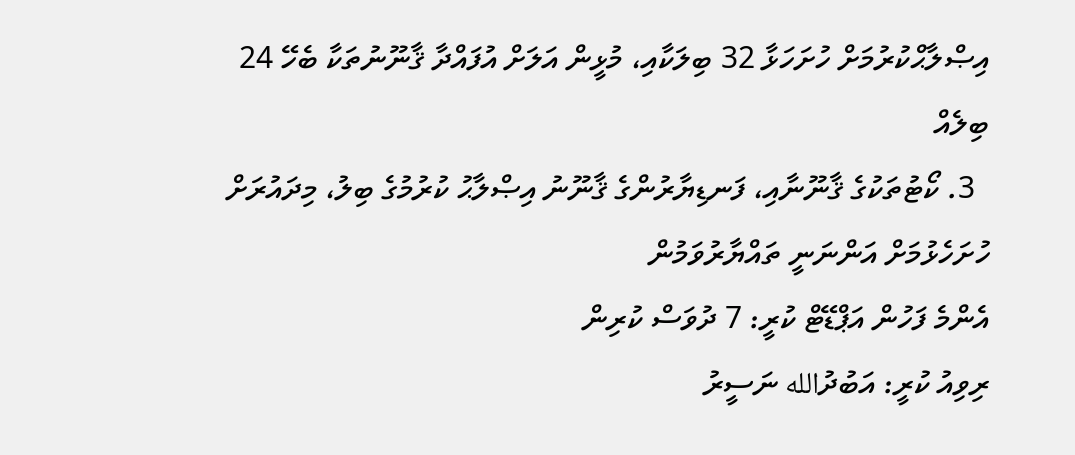އިޞްލާޙްކުރުމަށް ހުށަހަޅާ 32 ބިލަކާއި، މުޅީން އަލަށް އުފައްދާ ޤާނޫނުތަކާ ބެހޭ 24 ބިލެއް
  3. ކޯޓުތަކުގެ ޤާނޫނާއި، ފަނޑިޔާރުންގެ ޤާނޫނު އިޞްލާޙު ކުރުމުގެ ބިލު، މިދައުރަށް ހުށަހެޅުމަށް އަންނަނީ ތައްޔާރުވަމުން
އެންމެ ފަހުން އަޕްޑޭޓް ކުރީ: 7 ދުވަސް ކުރިން
ރިވިއު ކުރީ: އަބުދުالله ނަސީރު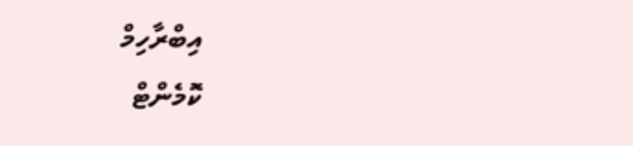އިބްރާހިމް
ކޮމެންޓް